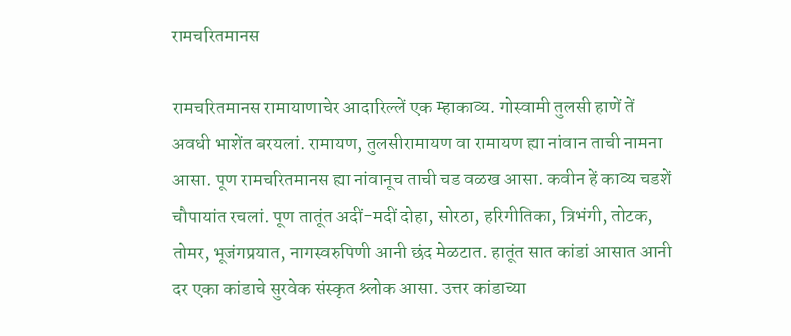रामचरितमानस

रामचरितमानस रामायाणाचेर आदारिल्लें एक म्हाकाव्य. गोस्वामी तुलसी हाणें तें अवधी भाशेंत बरयलां. रामायण, तुलसीरामायण वा रामायण ह्या नांवान ताची नामना आसा. पूण रामचरितमानस ह्या नांवानूच ताची चड वळख आसा. कवीन हें काव्य चडशें चौपायांत रचलां. पूण तातूंत अदीं-मदीं दोहा, सोरठा, हरिगीतिका, त्रिभंगी, तोटक, तोमर, भूजंगप्रयात, नागस्वरुपिणी आनी छंद मेळटात. हातूंत सात कांडां आसात आनी दर एका कांडाचे सुरवेक संस्कृत श्र्लोक आसा. उत्तर कांडाच्या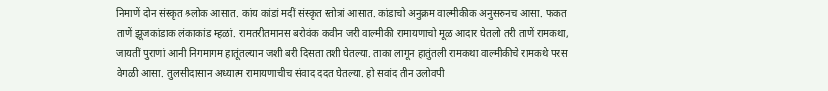निमाणें दोन संस्कृत श्र्लोक आसात. कांय कांडां मदीं संस्कृत स्तोत्रां आसात. कांडाचो अनुक्रम वाल्मीकीक अनुसरुनच आसा. फकत ताणें झूजकांडाक लंकाकांड म्हळां. रामतरीतमानस बरोवंक कवीन जरी वाल्मीकी रामायणाचो मूळ आदार घेतलो तरी ताणें रामकथा, जायतीं पुराणां आनी निगमागम हातूंतल्यान जशी बरी दिसता तशी घेतल्या. ताका लागून हातुंतली रामकथा वाल्मीकीचे रामकथे परस वेगळी आसा. तुलसीदासान अध्यात्म रामायणाचीच संवाद ददत घेतल्या. हो सवांद तीन उलोवपी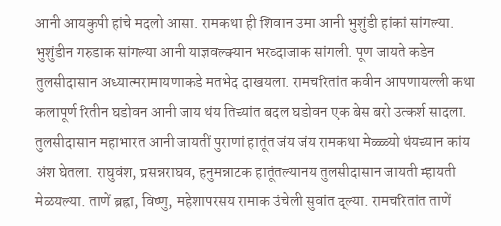आनी आयकुपी हांचे मदलो आसा. रामकथा ही शिवान उमा आनी भुशुंडी हांकां सांगल्या. भुशुंडीन गरुडाक सांगल्या आनी याज्ञवल्क्यान भरव्दाजाक सांगली. पूण जायते कडेन तुलसीदासान अध्यात्मरामायणाकडे मतभेद दाखयला. रामचरितांत कवीन आपणायल्ली कथा कलापूर्ण रितीन घडोवन आनी जाय थंय तिच्यांत बदल घडोवन एक बेस बरो उत्कर्श सादला. तुलसीदासान महाभारत आनी जायतीं पुराणां हातूंत जंय जंय रामकथा मेळ्ळ्यो थंयच्यान कांय अंश घेतला. राघुवंश, प्रसन्नराघव, हनुमन्नाटक हातूंतल्यानय तुलसीदासान जायती म्हायती मेळयल्या. ताणें ब्रह्रा, विष्णु, महेशापरसय रामाक उंचेली सुवांत द्ल्या. रामचरितांत ताणें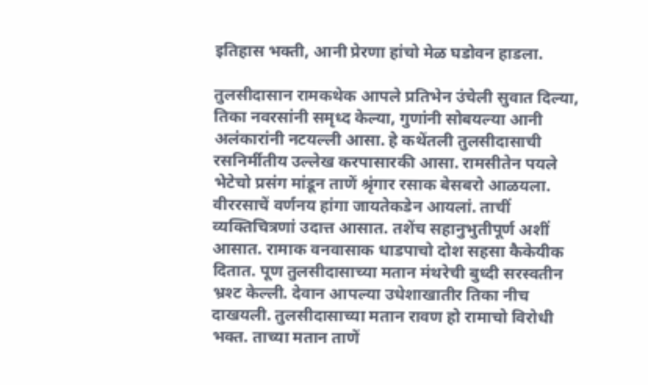इतिहास भक्ती, आनी प्रेरणा हांचो मेळ घडोवन हाडला.

तुलसीदासान रामकथेक आपले प्रतिभेन उंचेली सुवात दिल्या, तिका नवरसांनी समृध्द केल्या, गुणांनी सोबयल्या आनी अलंकारांनी नटयल्ली आसा. हे कथेंतली तुलसीदासाची रसनिर्मीतीय उल्लेख करपासारकी आसा. रामसीतेन पयले भेटेचो प्रसंग मांडून ताणें श्रृंगार रसाक बेसबरो आळयला. वीररसाचें वर्णनय हांगा जायतेकडेन आयलां. ताचीं व्यक्तिचित्रणां उदात्त आसात. तशेंच सहानुभुतीपूर्ण अशीं आसात. रामाक वनवासाक धाडपाचो दोश सहसा कैकेयीक दितात. पूण तुलसीदासाच्या मतान मंथरेची बुध्दी सरस्वतीन भ्रश्ट केल्ली. देवान आपल्या उधेशाखातीर तिका नीच दाखयली. तुलसीदासाच्या मतान रावण हो रामाचो विरोधी भक्त. ताच्या मतान ताणें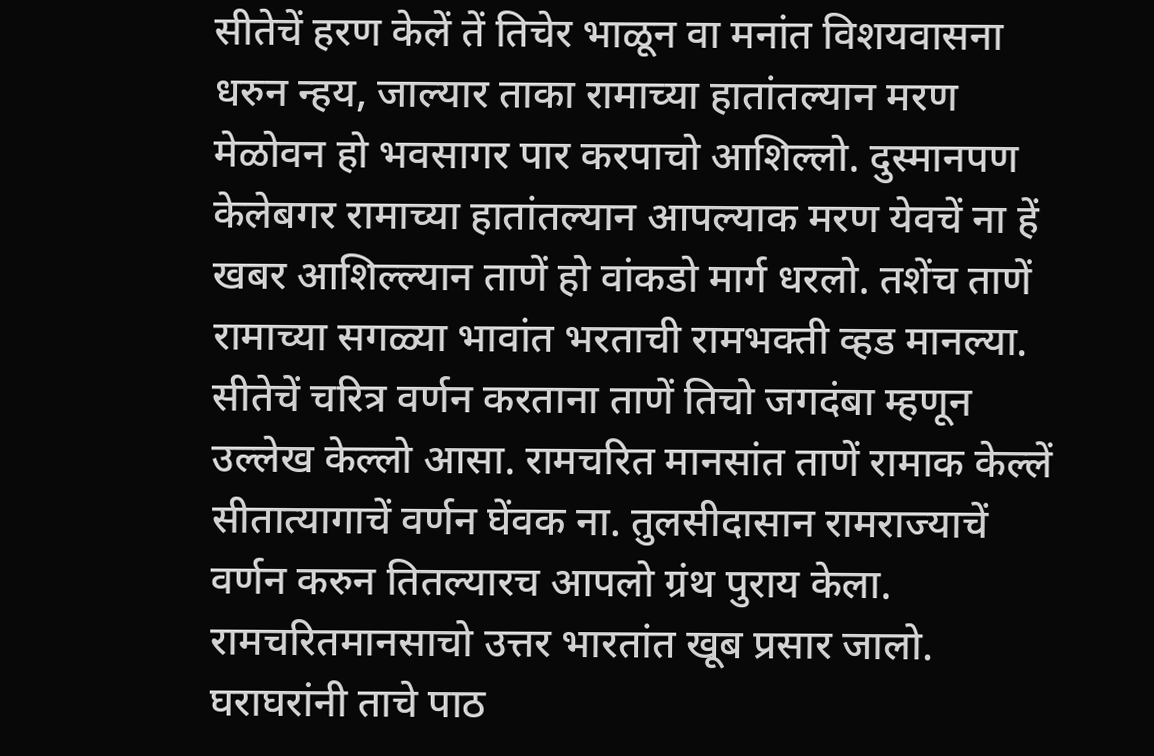सीतेचें हरण केलें तें तिचेर भाळून वा मनांत विशयवासना धरुन न्हय, जाल्यार ताका रामाच्या हातांतल्यान मरण मेळोवन हो भवसागर पार करपाचो आशिल्लो. दुस्मानपण केलेबगर रामाच्या हातांतल्यान आपल्याक मरण येवचें ना हें खबर आशिल्ल्यान ताणें हो वांकडो मार्ग धरलो. तशेंच ताणें रामाच्या सगळ्या भावांत भरताची रामभक्ती व्हड मानल्या. सीतेचें चरित्र वर्णन करताना ताणें तिचो जगदंबा म्हणून उल्लेख केल्लो आसा. रामचरित मानसांत ताणें रामाक केल्लें सीतात्यागाचें वर्णन घेंवक ना. तुलसीदासान रामराज्याचें वर्णन करुन तितल्यारच आपलो ग्रंथ पुराय केला. रामचरितमानसाचो उत्तर भारतांत खूब प्रसार जालो. घराघरांनी ताचे पाठ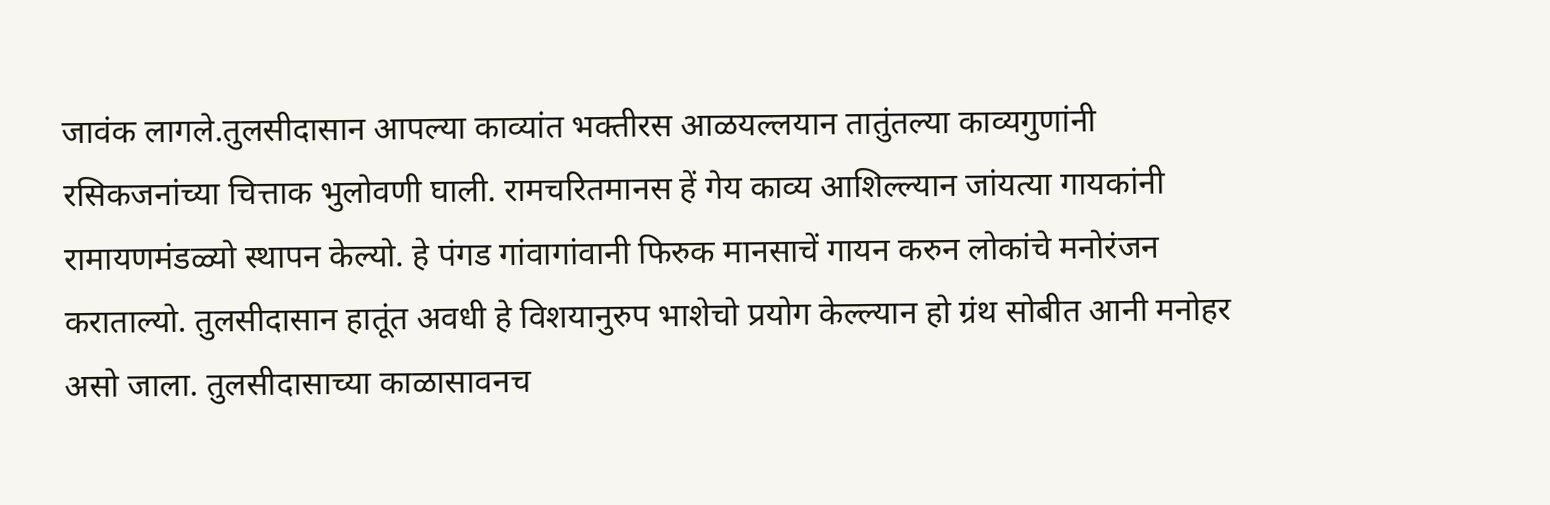जावंक लागले.तुलसीदासान आपल्या काव्यांत भक्तीरस आळयल्लयान तातुंतल्या काव्यगुणांनी रसिकजनांच्या चित्ताक भुलोवणी घाली. रामचरितमानस हें गेय काव्य आशिल्ल्यान जांयत्या गायकांनी रामायणमंडळ्यो स्थापन केल्यो. हे पंगड गांवागांवानी फिरुक मानसाचें गायन करुन लोकांचे मनोरंजन कराताल्यो. तुलसीदासान हातूंत अवधी हे विशयानुरुप भाशेचो प्रयोग केल्ल्यान हो ग्रंथ सोबीत आनी मनोहर असो जाला. तुलसीदासाच्या काळासावनच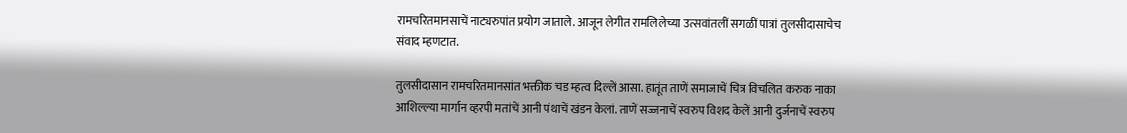रामचरितमानसाचें नाट्यरुपांत प्रयोग जाताले. आजून लेगीत रामलिलेच्या उत्सवांतलीं सगळीं पात्रां तुलसीदासाचेच संवाद म्हणटात.

तुलसीदासान रामचरितमानसांत भक्तीक चड म्हत्व दिल्लें आसा. हातूंत ताणें समाजाचें चित्र विचलित करुक नाका आशिल्ल्या मार्गान व्हरपी मतांचें आनी पंथाचें खंडन केलां. ताणें सज्जनाचें स्वरुप विशद केलें आनी दुर्जनाचें स्वरुप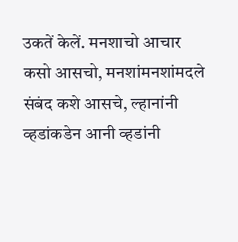उकतें केलें. मनशाचो आचार कसो आसचो, मनशांमनशांमदले संबंद कशे आसचे, ल्हानांनी व्हडांकडेन आनी व्हडांनी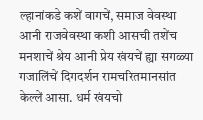ल्हानांकडे कशें वागचें, समाज वेवस्था आनी राजवेवस्था कशी आसची तशेंच मनशाचें श्रेय आनी प्रेय खंयचें ह्या सगळ्या गजालिंचें दिगदर्शन रामचरितमानसांत केल्लें आसा. धर्म खंयचो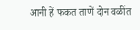आनी हें फकत ताणें दोन वळींत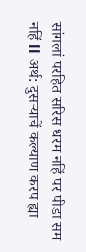सांगलां परहित सरिस धरम नहिं पर पीडा सम नहिं ll अर्थ: दुसऱ्याचें कल्याण करप ह्या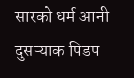सारको धर्म आनी दुसऱ्याक पिडप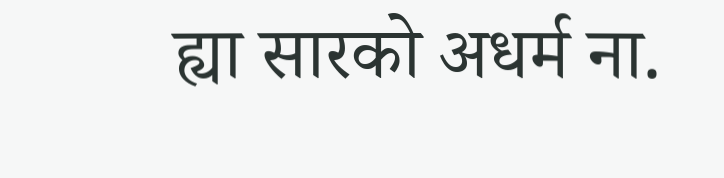ह्या सारको अधर्म ना.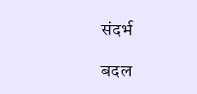संदर्भ

बदल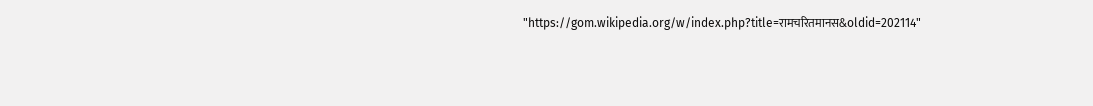"https://gom.wikipedia.org/w/index.php?title=रामचरितमानस&oldid=202114"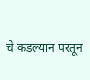चे कडल्यान परतून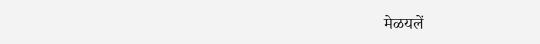मेळयलें